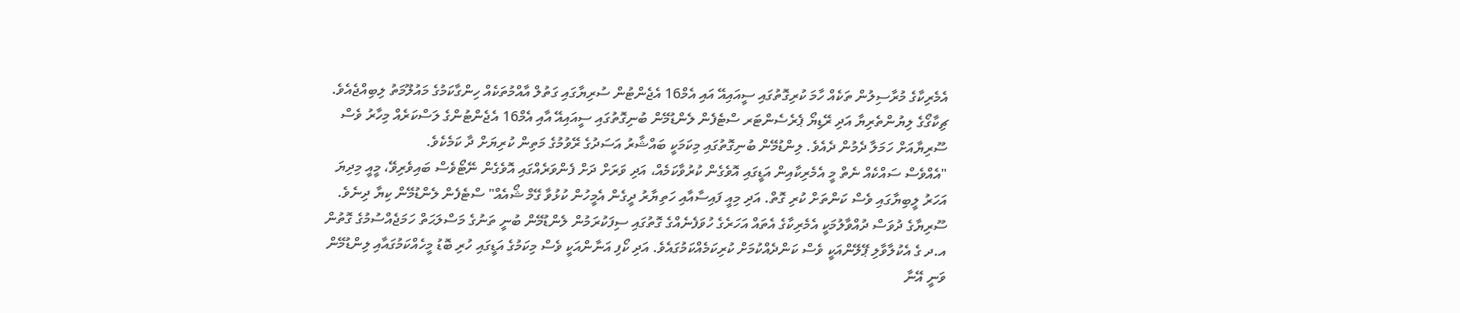އެމެރިކާގެ މުރާސިލުން ތަކެއް ހާމަ ކުރިގޮތުގައި ސީއައިއޭ އައި އެމް16 އެޖެންޓުން ސުރިޔާގައި ގަތުލް އާއްމުތަކެއް ހިންގާކަމުގެ މައުލޫމަތު ލިބިއްޖެއެވެ.
ޗިކާގޯގެ ލިޔުންތެރިޔާ އަދި ރޭޑިޔޯ ޕެރެސެންޓަރ ސްޓެފެން ލެންޑުމޭން ބުނިގޮތުގައި ސީއައިއޭ އާއި އެމް16 އެޖެންޓުންގެ ލަސްކަރެއް މިހާރު ވެސް ސޫރިޔާއަށް ހަމަލާ ދެމުން ދެއެވެ. ލިންޑުމޭން ބުނިގޮތުގައި މިކަމަކީ ބައްޝާރު އަސަދުގެ ރޭވުމުގެ މަތިން ކުރިޔަށް ދާ ކަމެކެވެ.
"އެއްވެސް ސައްކެއް ނެތް މީ އެމެރިކާއިން އަޑީގައި އޮވެގެން ކުރުވާކަމެއް، އަދި ވަރަށް ދަށް ފެންވަރެއްގައި އޮވެގެން ނޭޓޯވެސް ބައިވެރިވޭ، މީއީ މިދިޔަ އަހަރު ލީބިޔާގައި ވެސް ކަންތަށް ކުރި ގޮތް. އަދި މިއީ ފައިސާއާއި ހަތިޔާރު ދީގެން އެމީހުން ކުޅުވާ ގޭމް ޝޯއެއް" ސްޓެފެން ލެންޑުމޭން ކިޔާ ދިނެވެ.
ސޫރިޔާގެ ދުވަސް ދުއްވާލުމަކީ އެމެރިކާގެ އެތައް އަހަރެގެ ހުވަފެނެއްގެ ގޮތުގައި ސިފަކުރަމުން ލެންޑުމޭން ބުނީ ތަނުގެ މަސްލަޙަތް ހަމަޖެއްސުމުގެ ގޮތުން އ.ދ ގެ އެކުލާވާލި ޕޭލޭންއަކީ ވެސް ކަންދެއްކުމަށް ކުރިކަމެއްކަމުގައެވެ. އަދި ކޯފި އަނާންއަކީ ވެސް މިކަމުގެ އަޑީގައި ހުރި ބޮޑު މީހެއްކަމުގައާއި ލިންޑުމޭން ވަނީ އޭނާ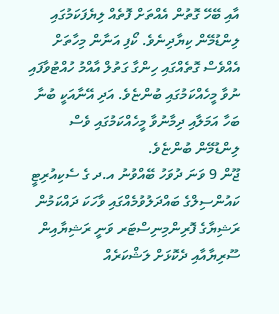އާއި ބޭހޭ ގޮތުން އެއްތަށް ފޮތެއް ލިޔެފަކަމުގައި ލިންޑުމޭން ކިޔާދިނެވެ. ކޯފި އަނާން މިހާތަށް އެއްވެސް ގޮތެއްގައި ހިންގާ ގަތުލް އާއްމު ހުއްޓުވާފައި ނުވާ މީހެއްކަމުގައި ބުންޏެވެ. އަދި އޭނާއަކީ ބުނާ ބަހާ އަމަލާއި ދިމާނުވާ މީހެއްކަމުގައި ވެސް ލިންޑުމޭން ބުންޏެވެ.
ޖޫން 9 ވަނަ ދުވަހު ބޭއްވުނު އ.ދ ގެ ސެކިއުރިޓީ ކައުންސިލްގެ ބައްދަލުވުމެއްގައި ވާހަކަ ދައްކަމުން ރަޝިޔާގެ ފޮރިންމިނިސްޓަރ ވަނީ ރަޝިޔާއިން ސޫރިޔާއާއި ދެކޮޅަށް ލަޝްކަރެއް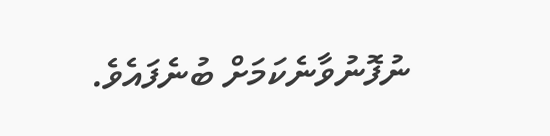ނުފޮނުވާނެކަމަށް ބުނެފައެވެ.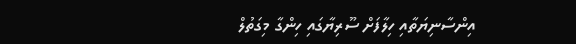އިންސާނިޔަތާއި ހިލާފަށް ސޫރިޔާގައި ހިންގާ މިގަތުލް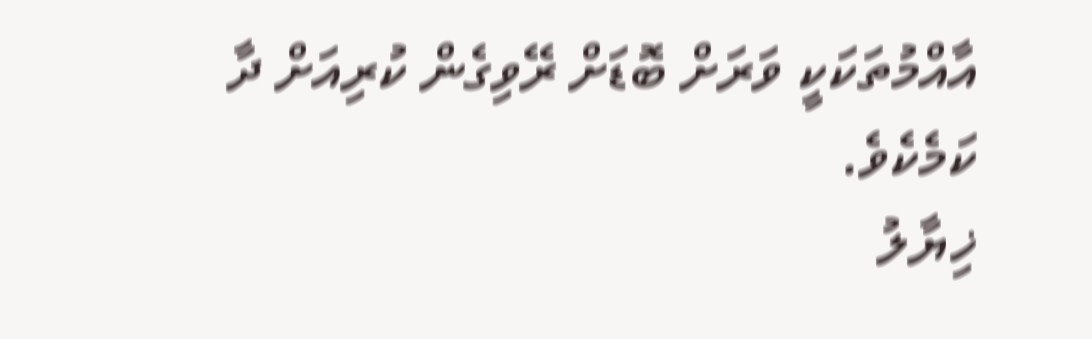އާއްމުތަކަކީ ވަރަށް ބޮޑަށް ރޭވިގެން ކުރިއަށް ދާ ކަމެކެވެ.
ޚިޔާލު